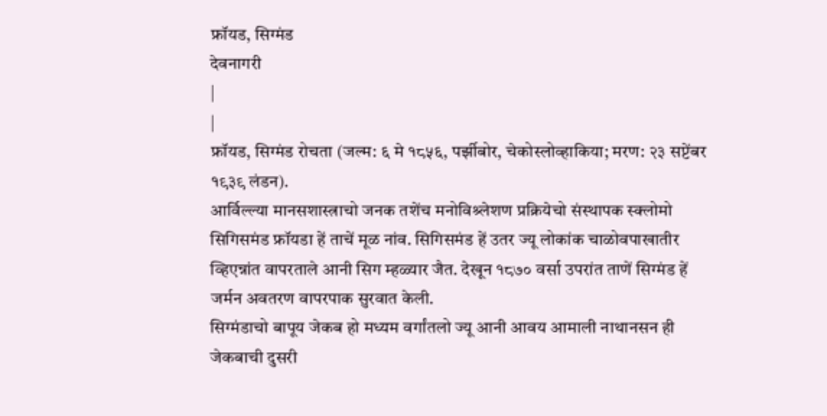फ्रॉयड, सिग्मंड
देवनागरी
|
|
फ्रॉयड, सिग्मंड रोचता (जल्म: ६ मे १८५६, पर्झीबोर, चेकोस्लोव्हाकिया; मरण: २३ सप्टेंबर १९३९ लंडन).
आर्विल्ल्या मानसशास्त्राचो जनक तशेंच मनोविश्र्लेशण प्रक्रियेचो संस्थापक स्क्लोमो सिगिसमंड फ्रॉयडा हें ताचें मूळ नांव. सिगिसमंड हें उतर ज्यू लोकांक चाळोवपाखातीर व्हिएन्नांत वापरताले आनी सिग म्हळ्यार जैत. देखून १८७० वर्सा उपरांत ताणें सिग्मंड हें जर्मन अवतरण वापरपाक सुरवात केली.
सिग्मंडाचो बापूय जेकब हो मध्यम वर्गांतलो ज्यू आनी आवय आमाली नाथानसन ही जेकबाची दुसरी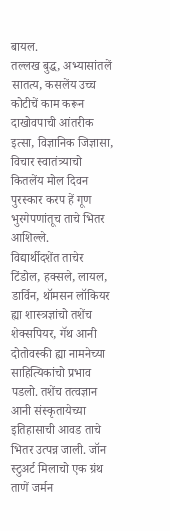बायल.
तल्लख बुद्ध, अभ्यासांतलें सातत्य, कसलेंय उच्च कोटीचें काम करून दाखोवपाची आंतरीक इत्सा, विज्ञानिक जिज्ञासा, विचार स्वातंत्र्याचो कितलेंय मोल दिवन पुरस्कार करप हें गूण भुरगेपणांतूच ताचे भितर आशिल्ले.
विद्यार्थीदशेंत ताचेर टिंडोल, हक्सले, लायल, डार्विन, थॉमसन लॉकियर ह्या शास्त्रज्ञांचो तशेंच शेक्सपियर, गॅथ आनी दोतोवस्की ह्या नामनेच्या साहित्यिकांचो प्रभाव पडलो. तशेंच तत्वज्ञान आनी संस्कृतायेच्या इतिहासाची आवड ताचे भितर उत्पन्न जाली. जॉन स्टुअर्ट मिलाचो एक ग्रंथ ताणें जर्मन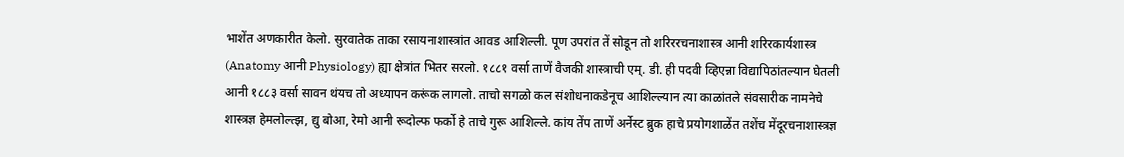भाशेंत अणकारीत केलो. सुरवातेक ताका रसायनाशास्त्रांत आवड आशिल्ली. पूण उपरांत तें सोडून तो शरिररचनाशास्त्र आनी शरिरकार्यशास्त्र (Anatomy आनी Physiology) ह्या क्षेत्रांत भितर सरलो. १८८१ वर्सा ताणें वैजकी शास्त्राची एम्. डी. ही पदवी व्हिएन्ना विद्यापिठांतल्यान घेतली आनी १८८३ वर्सा सावन थंयच तो अध्यापन करूंक लागलो. ताचो सगळो कल संशोधनाकडेनूच आशिल्ल्यान त्या काळांतले संवसारीक नामनेचे शास्त्रज्ञ हेमलोल्त्झ, द्यु बोआ, रेमो आनी रूदोल्फ फर्को हे ताचे गुरू आशिल्ले. कांय तेंप ताणें अर्नेस्ट ब्रुक हाचे प्रयोगशाळेंत तशेंच मेंदूरचनाशास्त्रज्ञ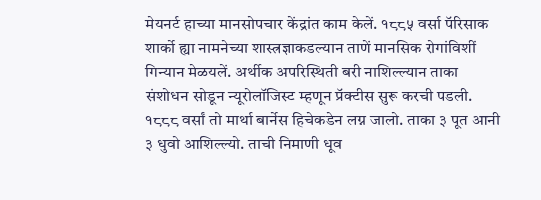मेयनर्ट हाच्या मानसोपचार केंद्रांत काम केलें. १८८५ वर्सा पॅरिसाक शार्को ह्या नामनेच्या शास्त्रज्ञाकडल्यान ताणें मानसिक रोगांविशीं गिन्यान मेळयलें. अर्थीक अपरिस्थिती बरी नाशिल्ल्यान ताका संशोधन सोडून न्यूरोलॉजिस्ट म्हणून प्रॅक्टीस सुरू करची पडली.
१८८८ वर्सां तो मार्था बार्नेस हिचेकडेन लग्न जालो. ताका ३ पूत आनी ३ धुवो आशिल्ल्यो. ताची निमाणी धूव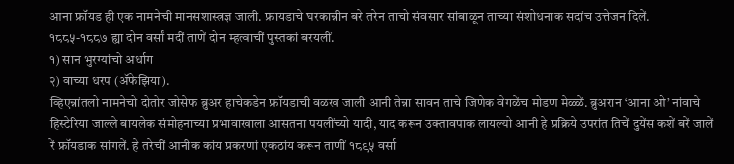आना फ्रॉयड ही एक नामनेची मानसशास्त्रज्ञ जाली. फ्रायडाचे घरकान्नीन बरे तरेन ताचो संवसार सांबाळून ताच्या संशोधनाक सदांच उत्तेजन दिलें.
१८८५-१८८७ ह्या दोन वर्सां मदीं ताणें दोन म्हत्वाचीं पुस्तकां बरयलीं.
१) सान भुरग्यांचो अर्धाग
२) वाच्या धरप (ॲफेझिया).
व्हिएन्नांतलो नामनेचो दोतोर जोसेफ ब्रुअर हाचेकडेन फ्रॉयडाची वळख जाली आनी तेन्ना सावन ताचे जिणेक वेगळेंच मोडण मेळ्ळें. ब्रुअरान ‘आना ओ’ नांवाचे हिस्टेरिया जाल्ले बायलेक संमोहनाच्या प्रभावाखाला आसतना पयलींच्यो यादी, याद करून उक्तावपाक लायल्यो आनी हे प्रक्रिये उपरांत तिचें दुयेंस कशें बरें जालें रें फ्रॉयडाक सांगलें. हे तरेचीं आनीक कांय प्रकरणां एकठांय करून ताणीं १८९५ वर्सा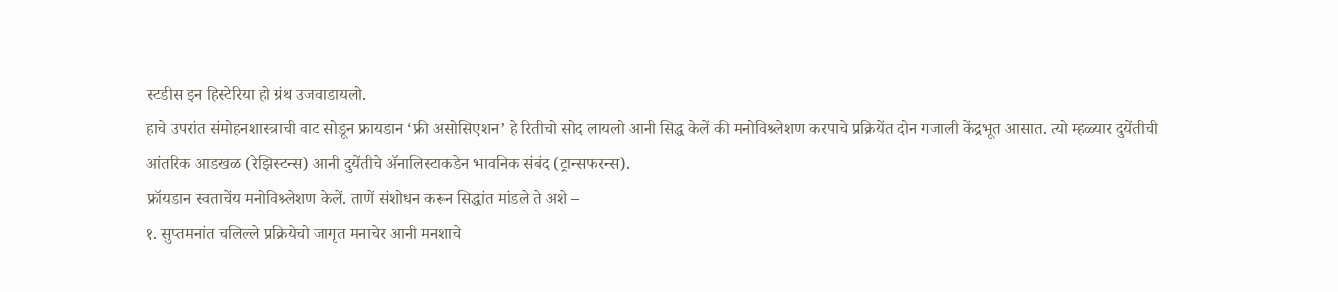स्टडीस इन हिस्टेरिया हो ग्रंथ उजवाडायलो.
हाचे उपरांत संमोहनशास्त्राची वाट सोडून फ्रायडान ‘फ्री असोसिएशन’ हे रितीचो सोद लायलो आनी सिद्ध केलें की मनोविश्र्लेशण करपाचे प्रक्रियेंत दोन गजाली केंद्रभूत आसात. त्यो म्हळ्यार दुयेंतीची आंतरिक आडखळ (रेझिस्टन्स) आनी दुयेंतीचे ॲनालिस्टाकडेन भावनिक संबंद (ट्रान्सफरन्स).
फ्रॉयडान स्वताचेंय मनोविश्र्लेशण केलें. ताणें संशोधन करून सिद्धांत मांडले ते अशे –
१. सुप्तमनांत चलिल्ले प्रक्रियेचो जागृत मनाचेर आनी मनशाचे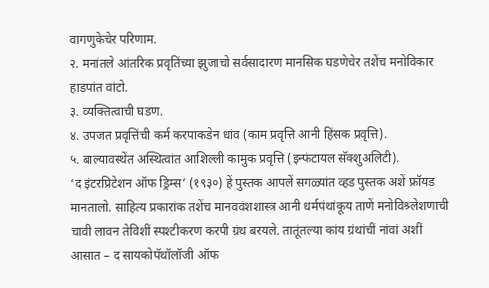वागणुकेचेर परिणाम.
२. मनांतले आंतरिक प्रवृतिंच्या झुजाचो सर्वसादारण मानसिक घडणेचेर तशेंच मनोविकार हाडपांत वांटो.
३. व्यक्तित्वाची घडण.
४. उपजत प्रवृत्तिंची कर्म करपाकडेन धांव (काम प्रवृत्ति आनी हिंसक प्रवृत्ति).
५. बाल्यावस्थेंत अस्थित्वांत आशिल्ली कामुक प्रवृत्ति (इन्फंटायल सॅक्शुअलिटी).
‘द इंटरप्रिटेशन ऑफ ड्रिम्स’ (१९३०) हें पुस्तक आपलें सगळ्यांत व्हड पुस्तक अशें फ्रॉयड मानतालो. साहित्य प्रकारांक तशेंच मानववंशशास्त्र आनी धर्मपंथांकूय ताणें मनोविश्र्लेशणाची चावी लावन तेविशीं स्पश्टीकरण करपी ग्रंथ बरयले. तातूंतल्या कांय ग्रंथांचीं नांवां अशीं आसात – द सायकोपॅथॉलॉजी ऑफ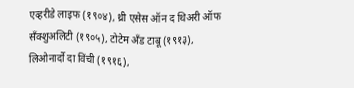एव्हरीडे लाइफ (१९०४), थ्री एसेस ऑन द थिअरी ऑफ सँक्शुअलिटी (१९०५), टोटेम अँड टाबू (१९१३), लिओनार्दो दा विंची (१९१६),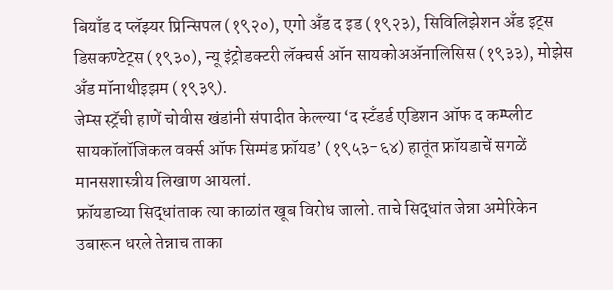बियाँड द प्लॅझ्यर प्रिन्सिपल (१९२०), एगो अँड द इड (१९२३), सिविलिझेशन अँड इट्स डिसकण्टेट्स (१९३०), न्यू इंट्रोडक्टरी लॅक्चर्स ऑन सायकोअॲनालिसिस (१९३३), मोझेस अँड मॉनाथीइझम (१९३९).
जेम्स स्ट्रॅची हाणें चोवीस खंडांनी संपादीत केल्ल्या ‘द स्टँडर्ड एडिशन ऑफ द कम्प्लीट सायकॉलॉजिकल वर्क्स ऑफ सिग्मंड फ्रॉयड’ (१९५३-६४) हातूंत फ्रॉयडाचें सगळें मानसशास्त्रीय लिखाण आयलां.
फ्रॉयडाच्या सिद्धांताक त्या काळांत खूब विरोध जालो. ताचे सिद्धांत जेन्ना अमेरिकेन उबारून धरले तेन्नाच ताका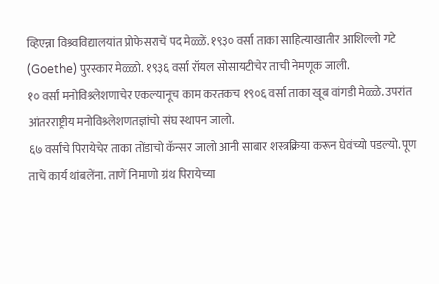व्हिएन्ना विश्र्वविद्यालयांत प्रोफेसराचें पद मेळ्ळें. १९३० वर्सा ताका साहित्याखातीर आशिल्लो गटे (Goethe) पुरस्कार मेळ्ळो. १९३६ वर्सा रॉयल सोसायटीचेर ताची नेमणूक जाली.
१० वर्सां मनोविश्र्लेशणाचेर एकल्यानूच काम करतकच १९०६ वर्सा ताका खूब वांगडी मेळ्ळे. उपरांत आंतरराष्ट्रीय मनोविश्र्लेशणतज्ञांचो संघ स्थापन जालो.
६७ वर्सांचे पिरायेचेर ताका तोंडाचो कॅन्सर जालो आनी साबार शस्त्रक्रिया करून घेवंच्यो पडल्यो. पूण ताचें कार्य थांबलेंना. ताणें निमाणो ग्रंथ पिरायेच्या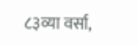८३व्या वर्सा,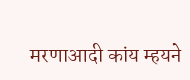मरणाआदी कांय म्हयने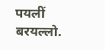पयलीं बरयल्लो.